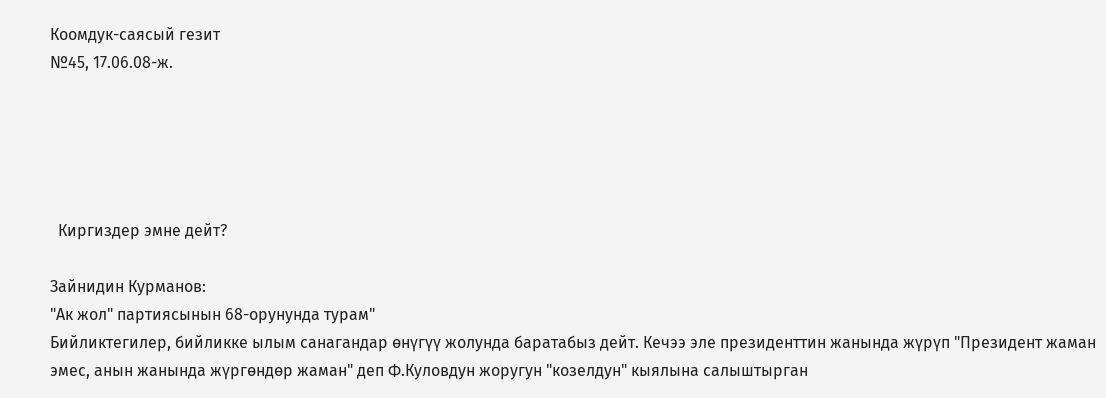Коомдук-саясый гезит
№45, 17.06.08-ж.





  Киргиздер эмне дейт?

Зайнидин Курманов:
"Ак жол" партиясынын 68-орунунда турам"
Бийликтегилер, бийликке ылым санагандар өнүгүү жолунда баратабыз дейт. Кечээ эле президенттин жанында жүрүп "Президент жаман эмес, анын жанында жүргөндөр жаман" деп Ф.Куловдун жоругун "козелдун" кыялына салыштырган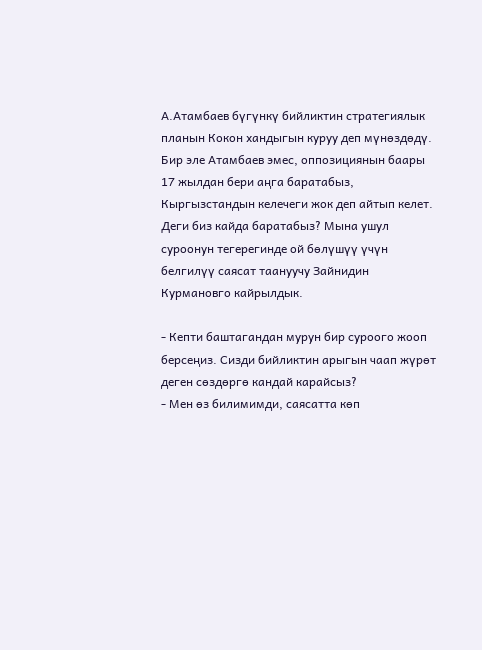А.Атамбаев бүгүнкү бийликтин стратегиялык планын Кокон хандыгын куруу деп мүнөздөдү. Бир эле Атамбаев эмес, оппозициянын баары 17 жылдан бери аңга баратабыз, Кыргызстандын келечеги жок деп айтып келет. Деги биз кайда баратабыз? Мына ушул суроонун тегерегинде ой бөлүшүү үчүн белгилүү саясат таануучу Зайнидин Курмановго кайрылдык.

- Кепти баштагандан мурун бир суроого жооп берсеңиз. Сизди бийликтин арыгын чаап жүрөт деген сөздөргө кандай карайсыз?
- Мен өз билимимди, саясатта көп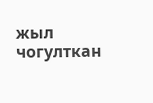жыл чогулткан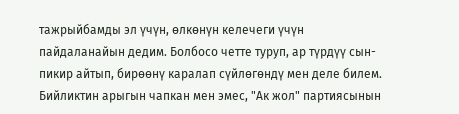тажрыйбамды эл үчүн, өлкөнүн келечеги үчүн пайдаланайын дедим. Болбосо четте туруп, ар түрдүү сын-пикир айтып, бирөөнү каралап сүйлөгөндү мен деле билем. Бийликтин арыгын чапкан мен эмес, "Ак жол" партиясынын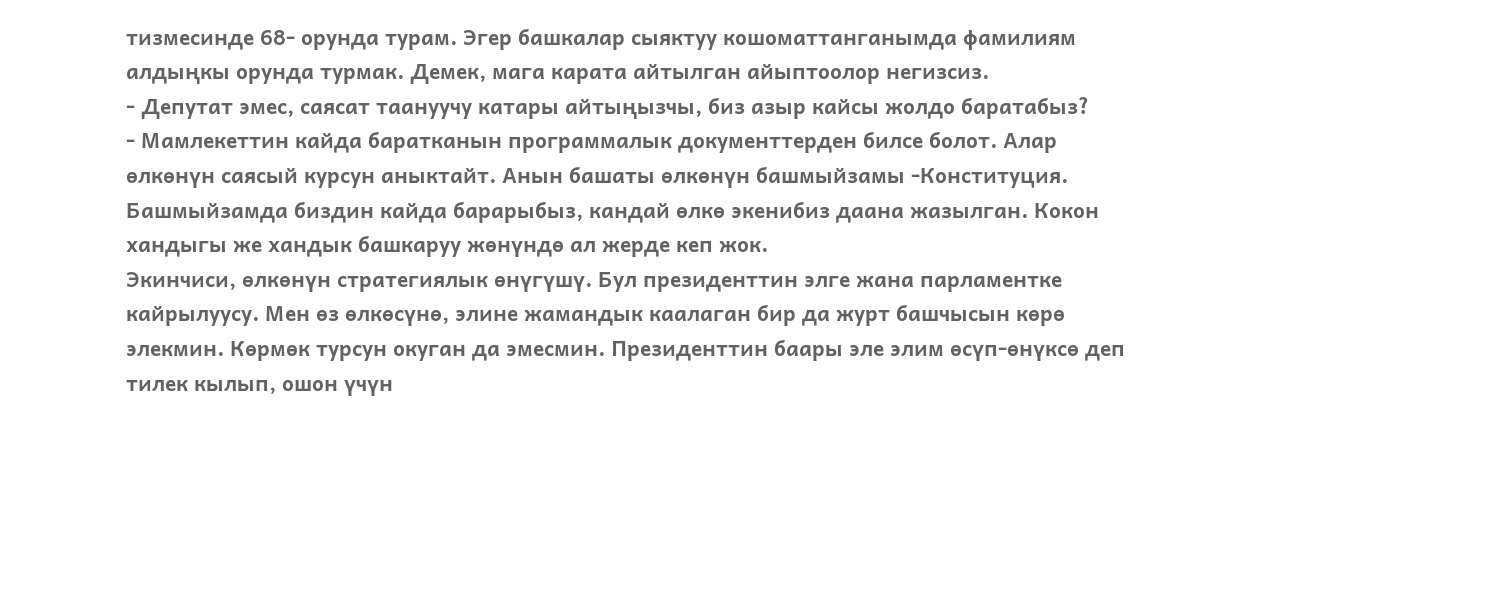тизмесинде 68- орунда турам. Эгер башкалар сыяктуу кошоматтанганымда фамилиям алдыңкы орунда турмак. Демек, мага карата айтылган айыптоолор негизсиз.
- Депутат эмес, саясат таануучу катары айтыңызчы, биз азыр кайсы жолдо баратабыз?
- Мамлекеттин кайда баратканын программалык документтерден билсе болот. Алар өлкөнүн саясый курсун аныктайт. Анын башаты өлкөнүн башмыйзамы -Конституция. Башмыйзамда биздин кайда барарыбыз, кандай өлкө экенибиз даана жазылган. Кокон хандыгы же хандык башкаруу жөнүндө ал жерде кеп жок.
Экинчиси, өлкөнүн стратегиялык өнүгүшү. Бул президенттин элге жана парламентке кайрылуусу. Мен өз өлкөсүнө, элине жамандык каалаган бир да журт башчысын көрө элекмин. Көрмөк турсун окуган да эмесмин. Президенттин баары эле элим өсүп-өнүксө деп тилек кылып, ошон үчүн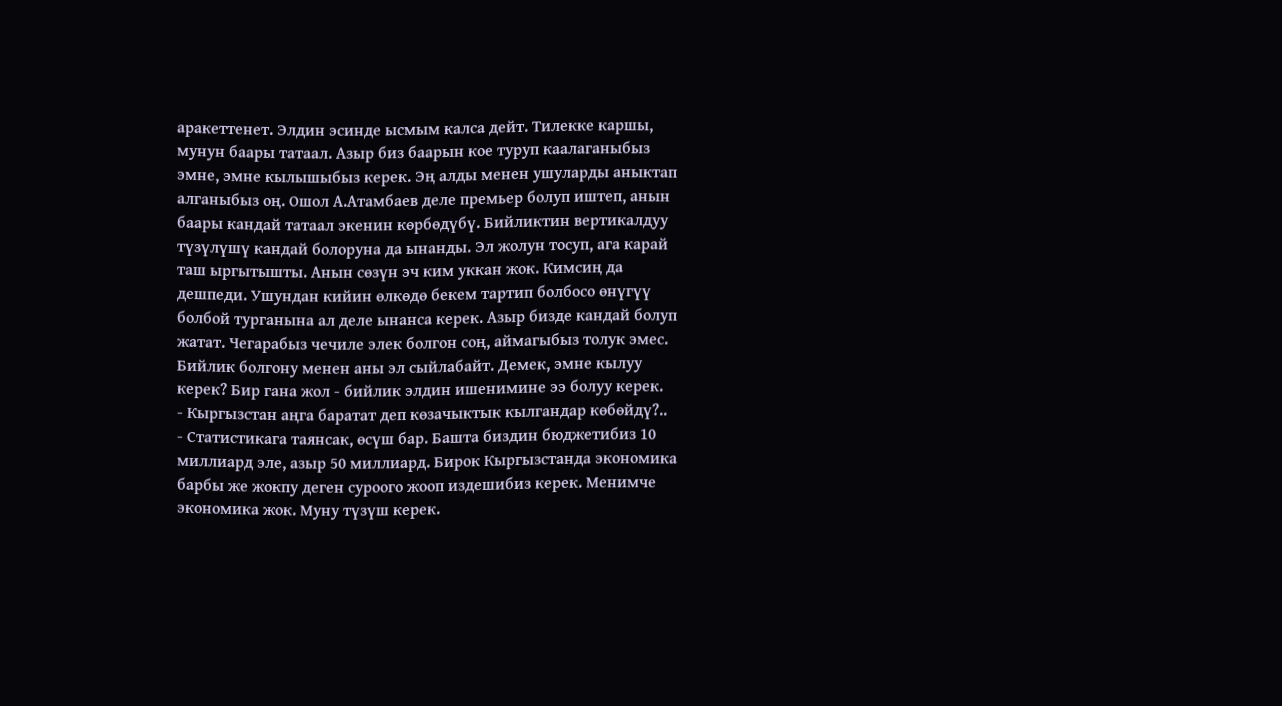аракеттенет. Элдин эсинде ысмым калса дейт. Тилекке каршы, мунун баары татаал. Азыр биз баарын кое туруп каалаганыбыз эмне, эмне кылышыбыз керек. Эң алды менен ушуларды аныктап алганыбыз оң. Ошол А.Атамбаев деле премьер болуп иштеп, анын баары кандай татаал экенин көрбөдүбү. Бийликтин вертикалдуу түзүлүшү кандай болоруна да ынанды. Эл жолун тосуп, ага карай таш ыргытышты. Анын сөзүн эч ким уккан жок. Кимсиң да дешпеди. Ушундан кийин өлкөдө бекем тартип болбосо өнүгүү болбой турганына ал деле ынанса керек. Азыр бизде кандай болуп жатат. Чегарабыз чечиле элек болгон соң, аймагыбыз толук эмес. Бийлик болгону менен аны эл сыйлабайт. Демек, эмне кылуу керек? Бир гана жол - бийлик элдин ишенимине ээ болуу керек.
- Кыргызстан аңга баратат деп көзачыктык кылгандар көбөйдү?..
- Статистикага таянсак, өсүш бар. Башта биздин бюджетибиз 10 миллиард эле, азыр 50 миллиард. Бирок Кыргызстанда экономика барбы же жокпу деген суроого жооп издешибиз керек. Менимче экономика жок. Муну түзүш керек.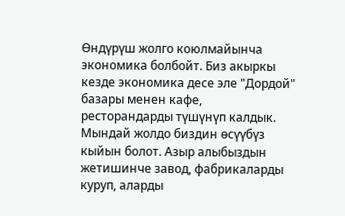Өндүрүш жолго коюлмайынча экономика болбойт. Биз акыркы кезде экономика десе эле "Дордой" базары менен кафе, ресторандарды түшүнүп калдык. Мындай жолдо биздин өсүүбүз кыйын болот. Азыр алыбыздын жетишинче завод, фабрикаларды куруп, аларды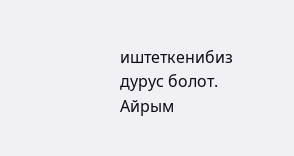иштеткенибиз дурус болот. Айрым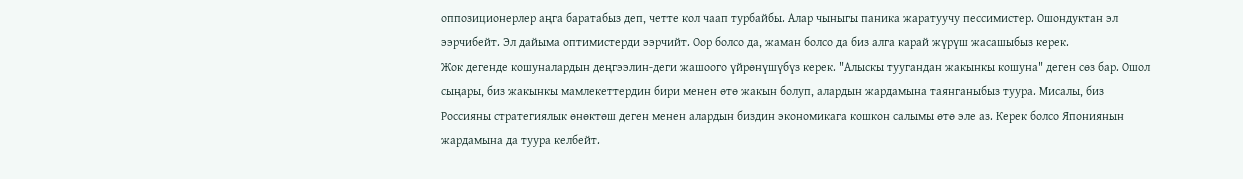оппозиционерлер аңга баратабыз деп, четте кол чаап турбайбы. Алар чыныгы паника жаратуучу пессимистер. Ошондуктан эл ээрчибейт. Эл дайыма оптимистерди ээрчийт. Оор болсо да, жаман болсо да биз алга карай жүрүш жасашыбыз керек.
Жок дегенде кошуналардын деңгээлин-деги жашоого үйрөнүшүбүз керек. "Алыскы туугандан жакынкы кошуна" деген сөз бар. Ошол сыңары, биз жакынкы мамлекеттердин бири менен өтө жакын болуп, алардын жардамына таянганыбыз туура. Мисалы, биз Россияны стратегиялык өнөктөш деген менен алардын биздин экономикага кошкон салымы өтө эле аз. Керек болсо Япониянын жардамына да туура келбейт.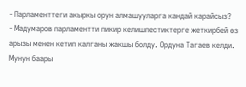- Парламенттеги акыркы орун алмашууларга кандай карайсыз?
- Мадумаров парламентти пикир келишпестиктерге жеткирбей өз арызы менен кетип калганы жакшы болду. Ордуна Тагаев келди. Мунун баары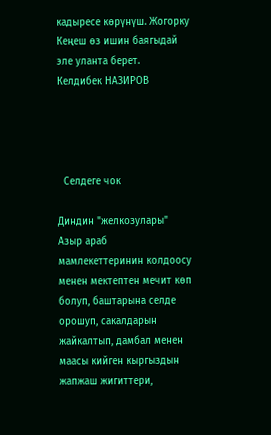кадыресе көрүнүш. Жогорку Кеңеш өз ишин баягыдай эле уланта берет.
Келдибек НАЗИРОВ




  Селдеге чок

Диндин "желкозулары"
Азыр араб мамлекеттеринин колдоосу менен мектептен мечит көп болуп, баштарына селде орошуп, сакалдарын жайкалтып, дамбал менен маасы кийген кыргыздын жапжаш жигиттери,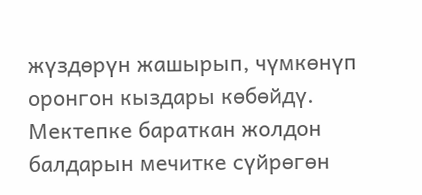жүздөрүн жашырып, чүмкөнүп оронгон кыздары көбөйдү. Мектепке бараткан жолдон балдарын мечитке сүйрөгөн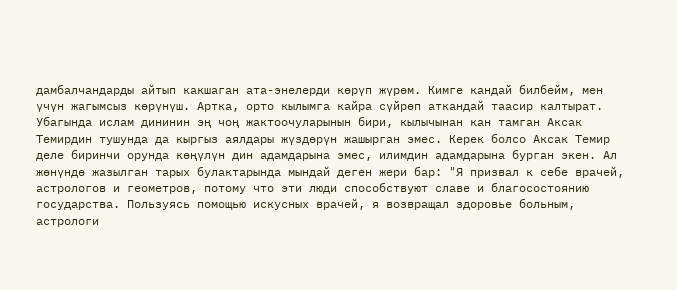дамбалчандарды айтып какшаган ата-энелерди көрүп жүрөм. Кимге кандай билбейм, мен үчүн жагымсыз көрүнүш. Артка, орто кылымга кайра сүйрөп аткандай таасир калтырат.
Убагында ислам дининин эң чоң жактоочуларынын бири, кылычынан кан тамган Аксак Темирдин тушунда да кыргыз аялдары жүздөрүн жашырган эмес. Керек болсо Аксак Темир деле биринчи орунда көңүлүн дин адамдарына эмес, илимдин адамдарына бурган экен. Ал жөнүндө жазылган тарых булактарында мындай деген жери бар: "Я призвал к себе врачей, астрологов и геометров, потому что эти люди способствуют славе и благосостоянию государства. Пользуясь помощью искусных врачей, я возвращал здоровье больным, астрологи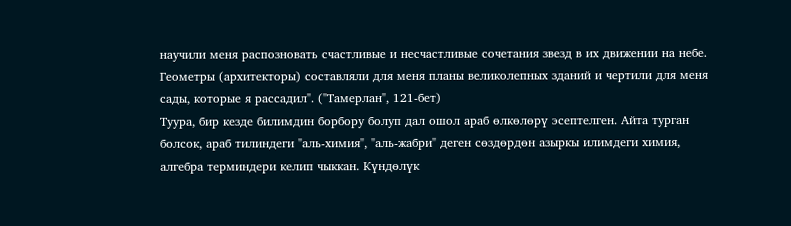научили меня распозновать счастливые и несчастливые сочетания звезд в их движении на небе. Геометры (архитекторы) составляли для меня планы великолепных зданий и чертили для меня сады, которые я рассадил". ("Тамерлан", 121-бет)
Туура, бир кезде билимдин борбору болуп дал ошол араб өлкөлөрү эсептелген. Айта турган болсок, араб тилиндеги "аль-химия", "аль-жабри" деген сөздөрдөн азыркы илимдеги химия, алгебра терминдери келип чыккан. Күндөлүк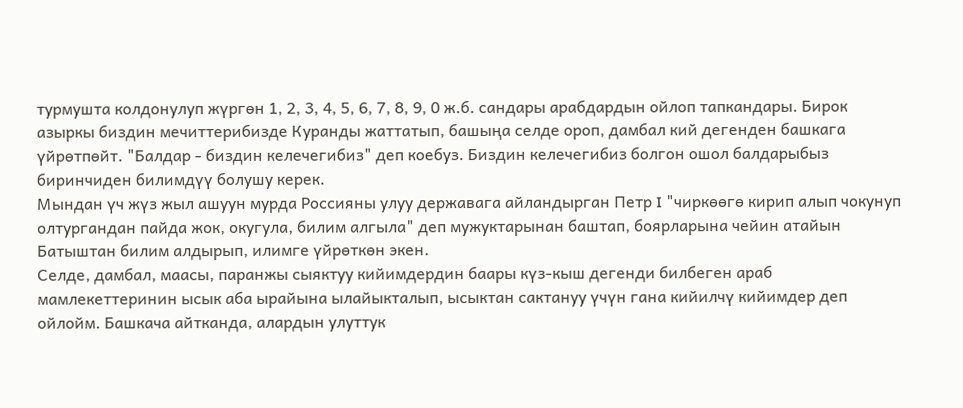турмушта колдонулуп жүргөн 1, 2, 3, 4, 5, 6, 7, 8, 9, 0 ж.б. сандары арабдардын ойлоп тапкандары. Бирок азыркы биздин мечиттерибизде Куранды жаттатып, башыңа селде ороп, дамбал кий дегенден башкага үйрөтпөйт. "Балдар - биздин келечегибиз" деп коебуз. Биздин келечегибиз болгон ошол балдарыбыз биринчиден билимдүү болушу керек.
Мындан үч жүз жыл ашуун мурда Россияны улуу державага айландырган Петр I "чиркөөгө кирип алып чокунуп олтургандан пайда жок, окугула, билим алгыла" деп мужуктарынан баштап, боярларына чейин атайын Батыштан билим алдырып, илимге үйрөткөн экен.
Селде, дамбал, маасы, паранжы сыяктуу кийимдердин баары күз-кыш дегенди билбеген араб мамлекеттеринин ысык аба ырайына ылайыкталып, ысыктан сактануу үчүн гана кийилчү кийимдер деп ойлойм. Башкача айтканда, алардын улуттук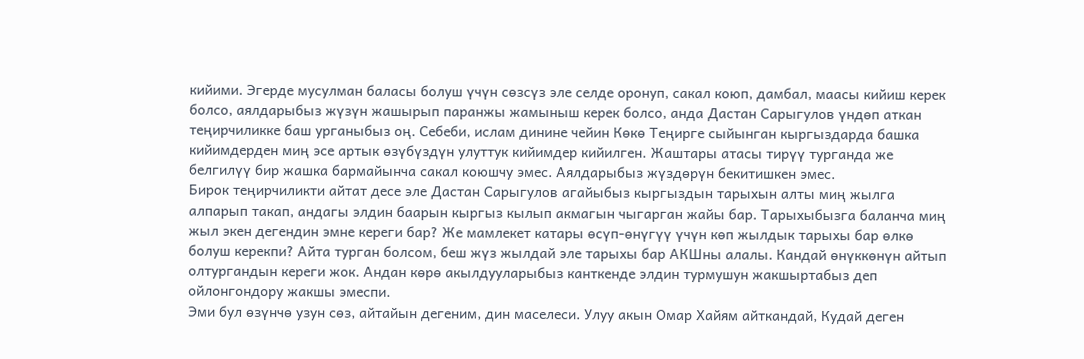кийими. Эгерде мусулман баласы болуш үчүн сөзсүз эле селде оронуп, сакал коюп, дамбал, маасы кийиш керек болсо, аялдарыбыз жүзүн жашырып паранжы жамыныш керек болсо, анда Дастан Сарыгулов үндөп аткан теңирчиликке баш урганыбыз оң. Себеби, ислам динине чейин Көкө Теңирге сыйынган кыргыздарда башка кийимдерден миң эсе артык өзүбүздүн улуттук кийимдер кийилген. Жаштары атасы тирүү турганда же белгилүү бир жашка бармайынча сакал коюшчу эмес. Аялдарыбыз жүздөрүн бекитишкен эмес.
Бирок теңирчиликти айтат десе эле Дастан Сарыгулов агайыбыз кыргыздын тарыхын алты миң жылга алпарып такап, андагы элдин баарын кыргыз кылып акмагын чыгарган жайы бар. Тарыхыбызга баланча миң жыл экен дегендин эмне кереги бар? Же мамлекет катары өсүп-өнүгүү үчүн көп жылдык тарыхы бар өлкө болуш керекпи? Айта турган болсом, беш жүз жылдай эле тарыхы бар АКШны алалы. Кандай өнүккөнүн айтып олтургандын кереги жок. Андан көрө акылдууларыбыз канткенде элдин турмушун жакшыртабыз деп ойлонгондору жакшы эмеспи.
Эми бул өзүнчө узун сөз, айтайын дегеним, дин маселеси. Улуу акын Омар Хайям айткандай, Кудай деген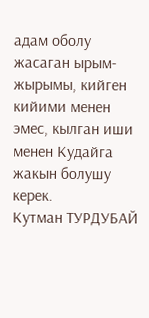адам оболу жасаган ырым-жырымы, кийген кийими менен эмес, кылган иши менен Кудайга жакын болушу керек.
Кутман ТУРДУБАЙ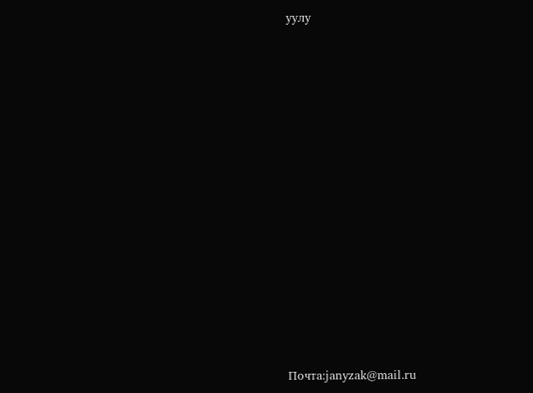уулу















Почта:janyzak@mail.ru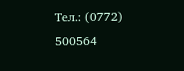Тел.: (0772) 500564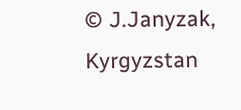© J.Janyzak, Kyrgyzstan